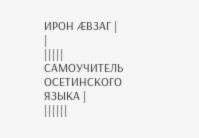ИРОН ÆВЗАГ |
|
|||||
САМОУЧИТЕЛЬ ОСЕТИНСКОГО ЯЗЫКА |
||||||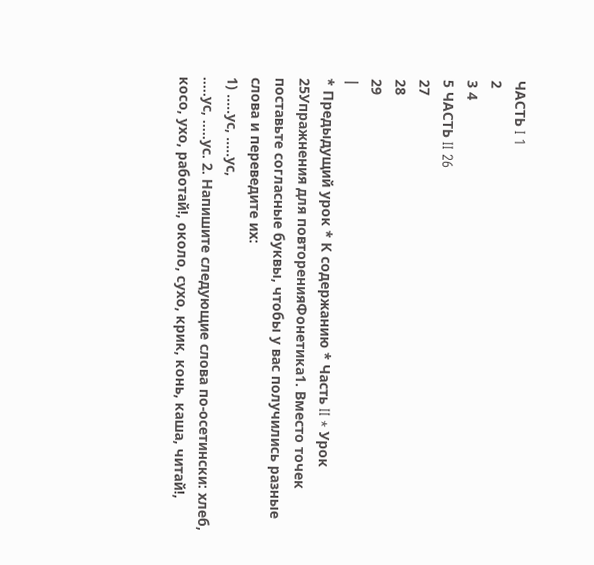ЧАСТЬ I 1
2
3 4
5 ЧАСТЬ II 26
27
28
29
|
* Предыдущий урок * К содержанию * Часть II * Урок 25Упражнения для повторенияФонетика1. Вместо точек поставьте согласные буквы, чтобы у вас получились разные слова и переведите их:
1) .....ус, .....ус,
.....ус, .....ус. 2. Напишите следующие слова по-осетински: хлеб, косо, ухо, работай!, около, сухо, крик, конь, каша, читай!,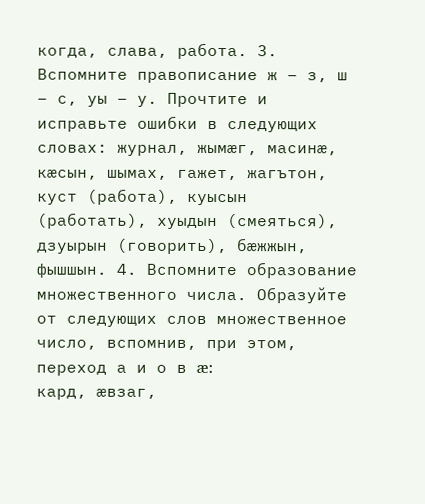когда, слава, работа. 3. Вспомните правописание ж – з, ш – с, уы – у. Прочтите и исправьте ошибки в следующих словах: журнал, жымæг, масинæ, кæсын, шымах, гажет, жагътон, куст (работа), куысын (работать), хуыдын (смеяться), дзуырын (говорить), бæжжын, фышшын. 4. Вспомните образование множественного числа. Образуйте от следующих слов множественное число, вспомнив, при этом, переход а и о в æ:
кард, æвзаг,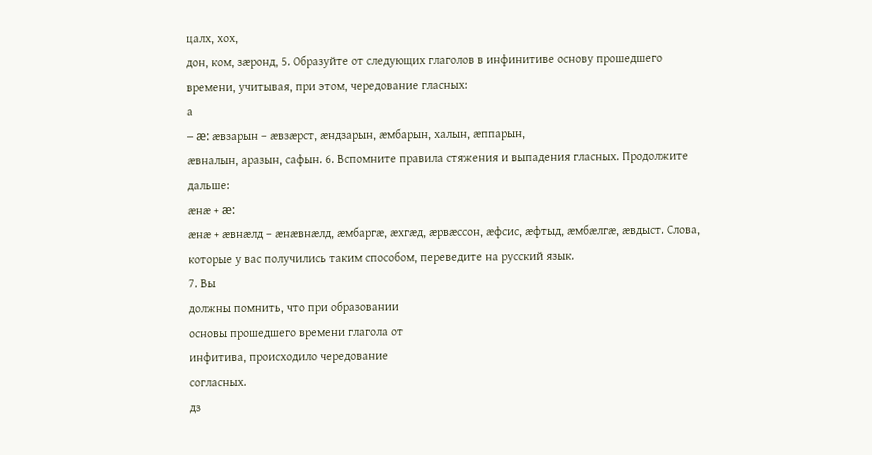цалх, хох,
дон, ком, зæронд, 5. Образуйте от следующих глаголов в инфинитиве основу прошедшего времени, учитывая, при этом, чередование гласных:
а
– æ: æвзарын – æвзæрст, æндзарын, æмбарын, халын, æппарын,
æвналын, аразын, сафын. 6. Вспомните правила стяжения и выпадения гласных. Продолжите дальше:
æнæ + æ:
æнæ + æвнæлд – æнæвнæлд, æмбаргæ, æхгæд, æрвæссон, æфсис, æфтыд, æмбæлгæ, æвдыст. Слова, которые у вас получились таким способом, переведите на русский язык.
7. Вы
должны помнить, что при образовании
основы прошедшего времени глагола от
инфитива, происходило чередование
согласных.
дз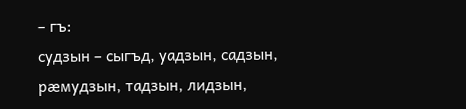– гъ:
судзын – сыгъд, уадзын, садзын, рæмудзын, тадзын, лидзын,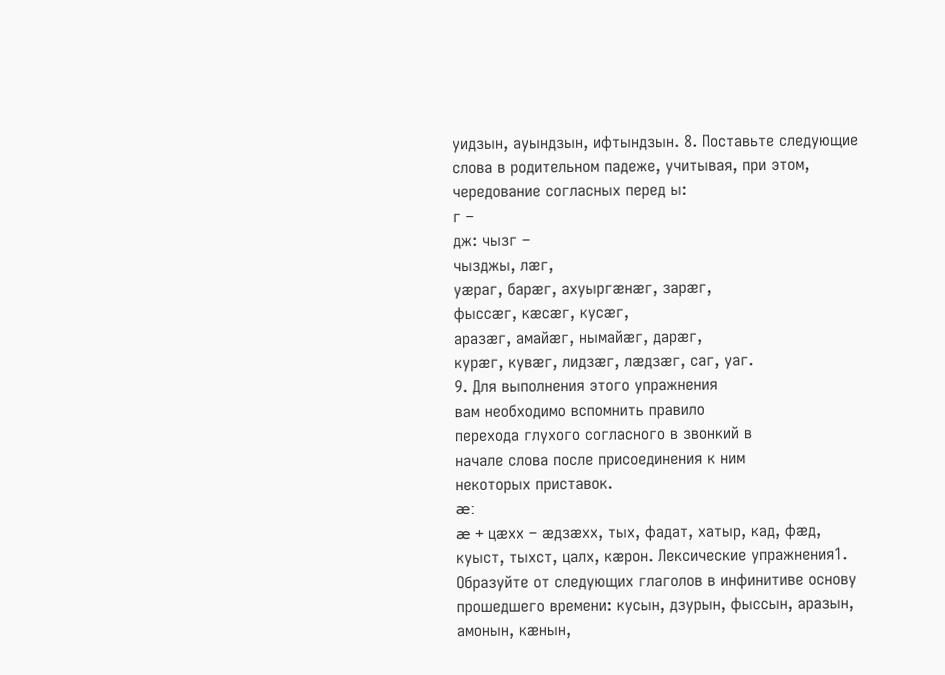уидзын, ауындзын, ифтындзын. 8. Поставьте следующие слова в родительном падеже, учитывая, при этом, чередование согласных перед ы:
г –
дж: чызг –
чызджы, лæг,
уæраг, барæг, ахуыргæнæг, зарæг,
фыссæг, кæсæг, кусæг,
аразæг, амайæг, нымайæг, дарæг,
курæг, кувæг, лидзæг, лæдзæг, саг, уаг.
9. Для выполнения этого упражнения
вам необходимо вспомнить правило
перехода глухого согласного в звонкий в
начале слова после присоединения к ним
некоторых приставок.
æ:
æ + цæхх – æдзæхх, тых, фадат, хатыр, кад, фæд,
куыст, тыхст, цалх, кæрон. Лексические упражнения1. Образуйте от следующих глаголов в инфинитиве основу прошедшего времени: кусын, дзурын, фыссын, аразын, амонын, кæнын,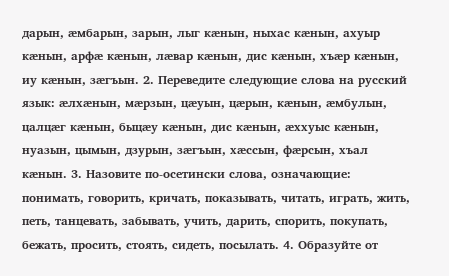дарын, æмбарын, зарын, лыг кæнын, ныхас кæнын, ахуыр кæнын, арфæ кæнын, лæвар кæнын, дис кæнын, хъæр кæнын, иу кæнын, зæгъын. 2. Переведите следующие слова на русский язык: æлхæнын, мæрзын, цæуын, цæрын, кæнын, æмбулын, цалцæг кæнын, быцæу кæнын, дис кæнын, æххуыс кæнын, нуазын, цымын, дзурын, зæгъын, хæссын, фæрсын, хъал кæнын. 3. Назовите по-осетински слова, означающие: понимать, говорить, кричать, показывать, читать, играть, жить, петь, танцевать, забывать, учить, дарить, спорить, покупать, бежать, просить, стоять, сидеть, посылать. 4. Образуйте от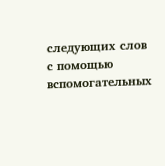следующих слов с помощью вспомогательных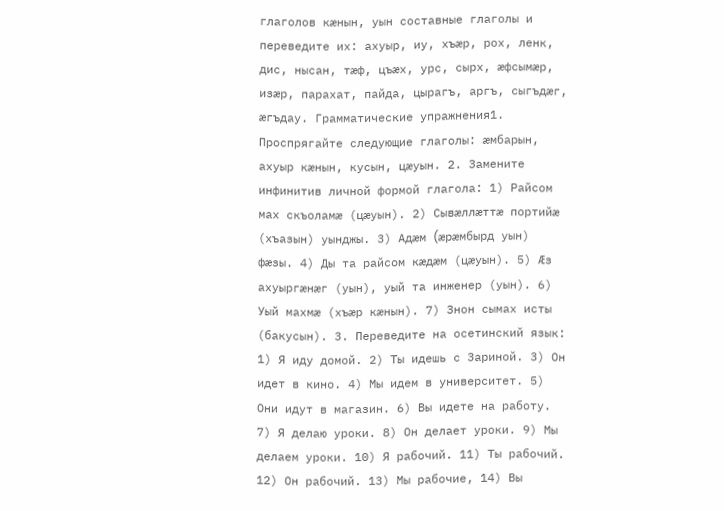глаголов кæнын, уын составные глаголы и переведите их: ахуыр, иу, хъæр, рох, ленк, дис, нысан, тæф, цъæх, урс, сырх, æфсымæр, изæр, парахат, пайда, цырагъ, аргъ, сыгъдæг, æгъдау. Грамматические упражнения1. Проспрягайте следующие глаголы: æмбарын, ахуыр кæнын, кусын, цæуын. 2. Замените инфинитив личной формой глагола: 1) Райсом мах скъоламæ (цæуын). 2) Сывæллæттæ портийæ (хъазын) уынджы. 3) Адæм (æрæмбырд уын) фæзы. 4) Ды та райсом кæдæм (цæуын). 5) Æз ахуыргæнæг (уын), уый та инженер (уын). 6) Уый махмæ (хъæр кæнын). 7) Знон сымах исты (бакусын). 3. Переведите на осетинский язык: 1) Я иду домой. 2) Ты идешь с Зариной. 3) Он идет в кино. 4) Мы идем в университет. 5) Они идут в магазин. 6) Вы идете на работу. 7) Я делаю уроки. 8) Он делает уроки. 9) Мы делаем уроки. 10) Я рабочий. 11) Ты рабочий. 12) Он рабочий. 13) Мы рабочие, 14) Вы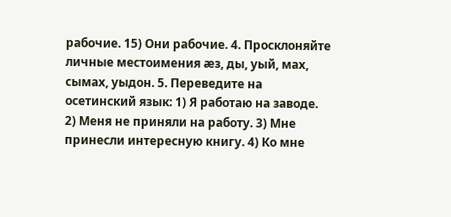рабочие. 15) Они рабочие. 4. Просклоняйте личные местоимения æз, ды, уый, мах, сымах, уыдон. 5. Переведите на осетинский язык: 1) Я работаю на заводе. 2) Меня не приняли на работу. 3) Мне принесли интересную книгу. 4) Ко мне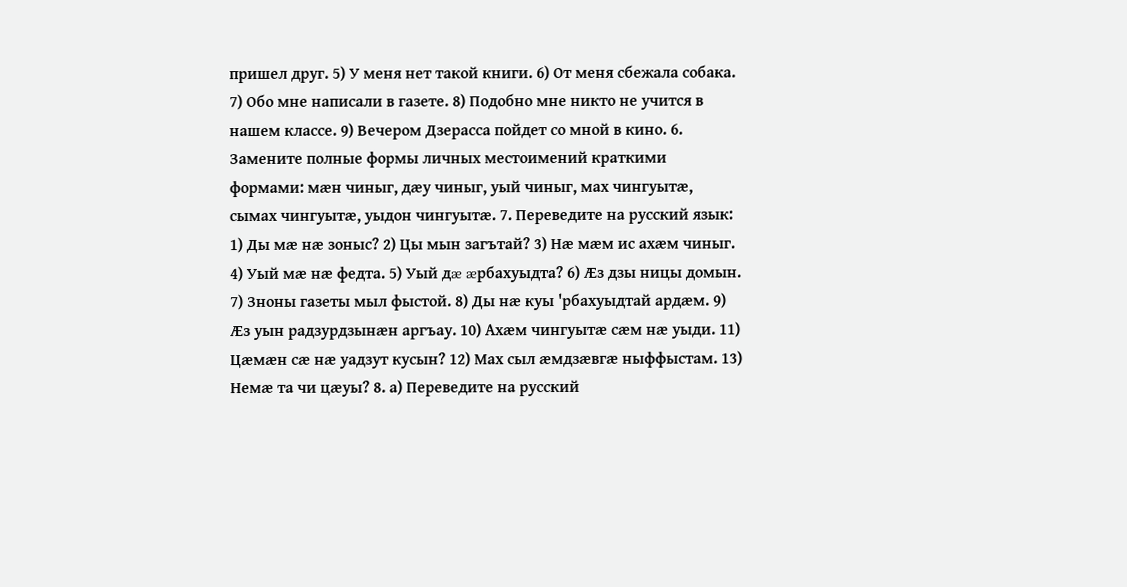пришел друг. 5) У меня нет такой книги. 6) От меня сбежала собака. 7) Обо мне написали в газете. 8) Подобно мне никто не учится в нашем классе. 9) Вечером Дзерасса пойдет со мной в кино. 6. Замените полные формы личных местоимений краткими формами: мæн чиныг, дæу чиныг, уый чиныг, мах чингуытæ, сымах чингуытæ, уыдон чингуытæ. 7. Переведите на русский язык: 1) Ды мæ нæ зоныс? 2) Цы мын загътай? 3) Нæ мæм ис ахæм чиныг. 4) Уый мæ нæ федта. 5) Уый дæ æрбахуыдта? 6) Æз дзы ницы домын. 7) Зноны газеты мыл фыстой. 8) Ды нæ куы 'рбахуыдтай ардæм. 9) Æз уын радзурдзынæн аргъау. 10) Ахæм чингуытæ сæм нæ уыди. 11) Цæмæн сæ нæ уадзут кусын? 12) Мах сыл æмдзæвгæ ныффыстам. 13) Немæ та чи цæуы? 8. а) Переведите на русский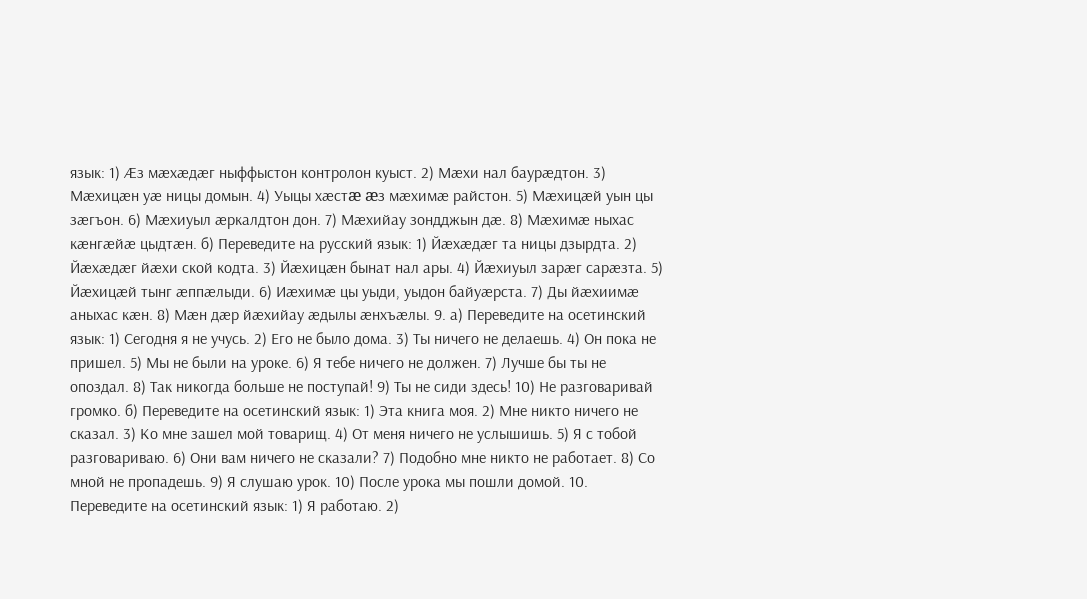язык: 1) Æз мæхæдæг ныффыстон контролон куыст. 2) Мæхи нал баурæдтон. 3) Мæхицæн уæ ницы домын. 4) Уыцы хæстæ æз мæхимæ райстон. 5) Мæхицæй уын цы зæгъон. 6) Мæхиуыл æркалдтон дон. 7) Мæхийау зондджын дæ. 8) Мæхимæ ныхас кæнгæйæ цыдтæн. б) Переведите на русский язык: 1) Йæхæдæг та ницы дзырдта. 2) Йæхæдæг йæхи ской кодта. 3) Йæхицæн бынат нал ары. 4) Йæхиуыл зарæг сарæзта. 5) Йæхицæй тынг æппæлыди. 6) Иæхимæ цы уыди, уыдон байуæрста. 7) Ды йæхиимæ аныхас кæн. 8) Мæн дæр йæхийау æдылы æнхъæлы. 9. а) Переведите на осетинский язык: 1) Сегодня я не учусь. 2) Его не было дома. 3) Ты ничего не делаешь. 4) Он пока не пришел. 5) Мы не были на уроке. 6) Я тебе ничего не должен. 7) Лучше бы ты не опоздал. 8) Так никогда больше не поступай! 9) Ты не сиди здесь! 10) Не разговаривай громко. б) Переведите на осетинский язык: 1) Эта книга моя. 2) Мне никто ничего не сказал. 3) Ко мне зашел мой товарищ. 4) От меня ничего не услышишь. 5) Я с тобой разговариваю. 6) Они вам ничего не сказали? 7) Подобно мне никто не работает. 8) Со мной не пропадешь. 9) Я слушаю урок. 10) После урока мы пошли домой. 10. Переведите на осетинский язык: 1) Я работаю. 2)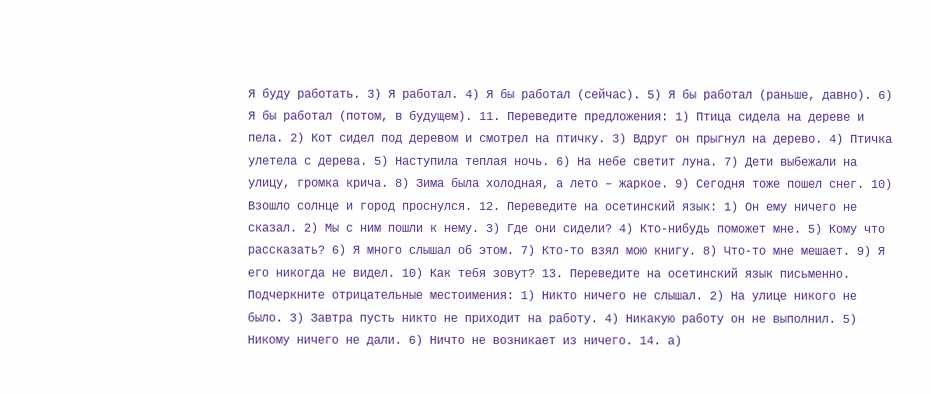Я буду работать. 3) Я работал. 4) Я бы работал (сейчас). 5) Я бы работал (раньше, давно). 6) Я бы работал (потом, в будущем). 11. Переведите предложения: 1) Птица сидела на дереве и пела. 2) Кот сидел под деревом и смотрел на птичку. 3) Вдруг он прыгнул на дерево. 4) Птичка улетела с дерева. 5) Наступила теплая ночь. 6) На небе светит луна. 7) Дети выбежали на улицу, громка крича. 8) Зима была холодная, а лето – жаркое. 9) Сегодня тоже пошел снег. 10) Взошло солнце и город проснулся. 12. Переведите на осетинский язык: 1) Он ему ничего не сказал. 2) Мы с ним пошли к нему. 3) Где они сидели? 4) Кто-нибудь поможет мне. 5) Кому что рассказать? 6) Я много слышал об этом. 7) Кто-то взял мою книгу. 8) Что-то мне мешает. 9) Я его никогда не видел. 10) Как тебя зовут? 13. Переведите на осетинский язык письменно. Подчеркните отрицательные местоимения: 1) Никто ничего не слышал. 2) На улице никого не было. 3) Завтра пусть никто не приходит на работу. 4) Никакую работу он не выполнил. 5) Никому ничего не дали. 6) Ничто не возникает из ничего. 14. а)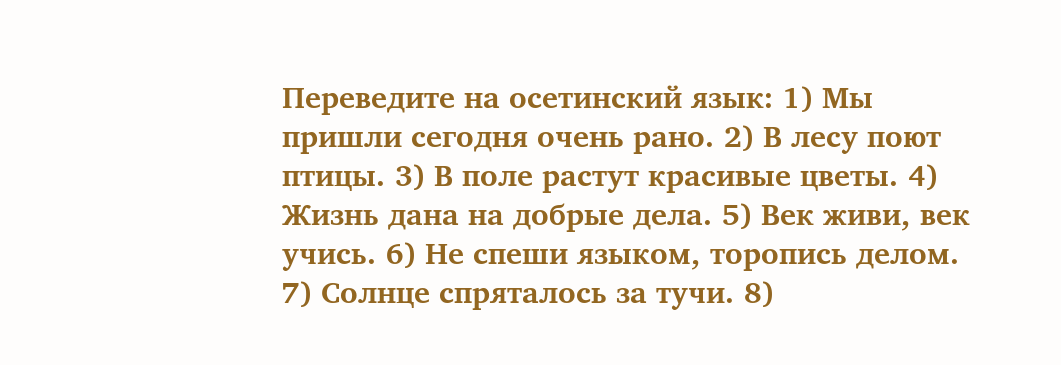Переведите на осетинский язык: 1) Мы пришли сегодня очень рано. 2) В лесу поют птицы. 3) В поле растут красивые цветы. 4) Жизнь дана на добрые дела. 5) Век живи, век учись. 6) Не спеши языком, торопись делом. 7) Солнце спряталось за тучи. 8)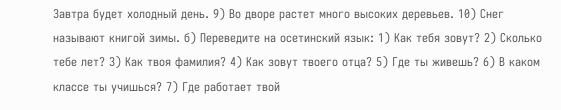Завтра будет холодный день. 9) Во дворе растет много высоких деревьев. 10) Снег называют книгой зимы. б) Переведите на осетинский язык: 1) Как тебя зовут? 2) Сколько тебе лет? 3) Как твоя фамилия? 4) Как зовут твоего отца? 5) Где ты живешь? 6) В каком классе ты учишься? 7) Где работает твой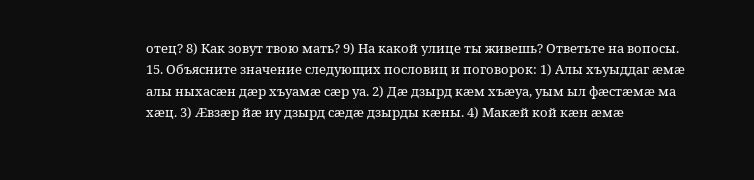отец? 8) Как зовут твою мать? 9) На какой улице ты живешь? Ответьте на вопосы. 15. Объясните значение следующих пословиц и поговорок: 1) Алы хъуыддаг æмæ алы ныхасæн дæр хъуамæ сæр уа. 2) Дæ дзырд кæм хъæуа, уым ыл фæстæмæ ма хæц. 3) Æвзæр йæ иу дзырд сæдæ дзырды кæны. 4) Макæй кой кæн æмæ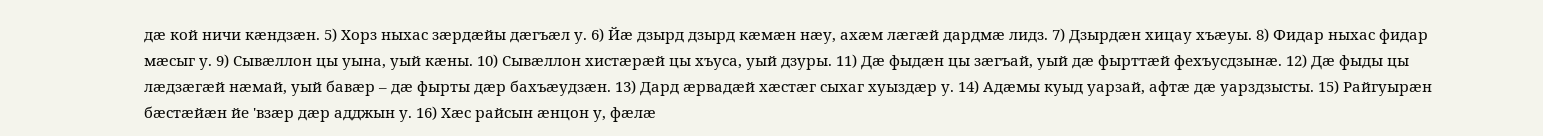дæ кой ничи кæндзæн. 5) Хорз ныхас зæрдæйы дæгъæл у. 6) Йæ дзырд дзырд кæмæн нæу, ахæм лæгæй дардмæ лидз. 7) Дзырдæн хицау хъæуы. 8) Фидар ныхас фидар мæсыг у. 9) Сывæллон цы уына, уый кæны. 10) Сывæллон хистæрæй цы хъуса, уый дзуры. 11) Дæ фыдæн цы зæгъай, уый дæ фырттæй фехъусдзынæ. 12) Дæ фыды цы лæдзæгæй нæмай, уый бавæр – дæ фырты дæр бахъæудзæн. 13) Дард æрвадæй хæстæг сыхаг хуыздæр у. 14) Адæмы куыд уарзай, афтæ дæ уарздзысты. 15) Райгуырæн бæстæйæн йе 'взæр дæр адджын у. 16) Хæс райсын æнцон у, фæлæ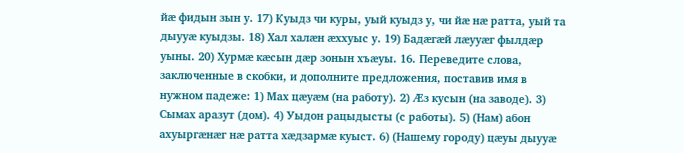йæ фидын зын у. 17) Куыдз чи куры, уый куыдз у, чи йæ нæ ратта, уый та дыууæ куыдзы. 18) Хал халæн æххуыс у. 19) Бадæгæй лæууæг фылдæр уыны. 20) Хурмæ кæсын дæр зонын хъæуы. 16. Переведите слова, заключенные в скобки, и дополните предложения, поставив имя в нужном падеже: 1) Мах цæуæм (на работу). 2) Æз кусын (на заводе). 3) Сымах аразут (дом). 4) Уыдон рацыдысты (с работы). 5) (Нам) абон ахуыргæнæг нæ ратта хæдзармæ куыст. 6) (Нашему городу) цæуы дыууæ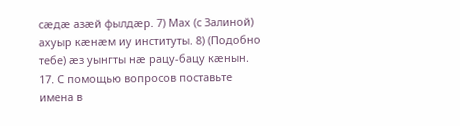сæдæ азæй фылдæр. 7) Мах (с Залиной) ахуыр кæнæм иу институты. 8) (Подобно тебе) æз уынгты нæ рацу-бацу кæнын. 17. С помощью вопросов поставьте имена в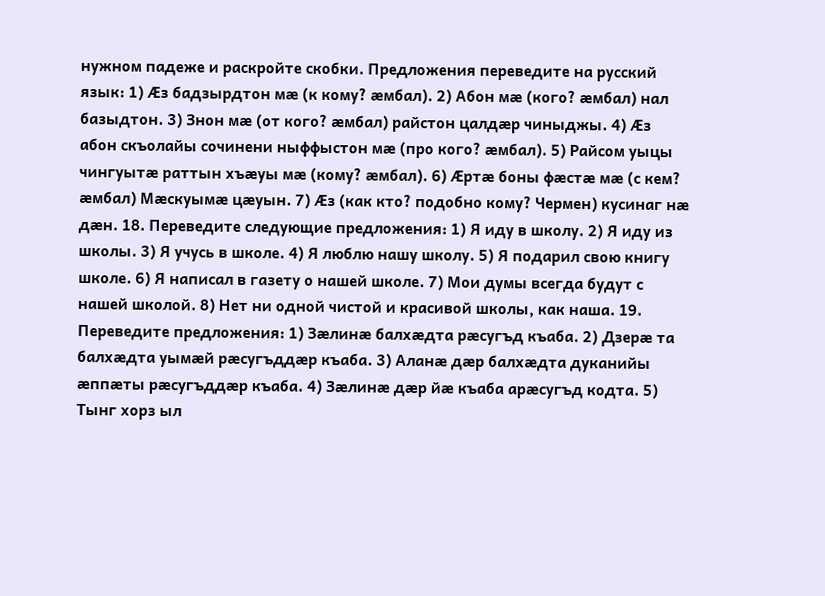нужном падеже и раскройте скобки. Предложения переведите на русский язык: 1) Æз бадзырдтон мæ (к кому? æмбал). 2) Абон мæ (кого? æмбал) нал базыдтон. 3) Знон мæ (от кого? æмбал) райстон цалдæр чиныджы. 4) Æз абон скъолайы сочинени ныффыстон мæ (про кого? æмбал). 5) Райсом уыцы чингуытæ раттын хъæуы мæ (кому? æмбал). 6) Æртæ боны фæстæ мæ (с кем? æмбал) Мæскуымæ цæуын. 7) Æз (как кто? подобно кому? Чермен) кусинаг нæ дæн. 18. Переведите следующие предложения: 1) Я иду в школу. 2) Я иду из школы. 3) Я учусь в школе. 4) Я люблю нашу школу. 5) Я подарил свою книгу школе. 6) Я написал в газету о нашей школе. 7) Мои думы всегда будут с нашей школой. 8) Нет ни одной чистой и красивой школы, как наша. 19. Переведите предложения: 1) Зæлинæ балхæдта рæсугъд къаба. 2) Дзерæ та балхæдта уымæй рæсугъддæр къаба. 3) Аланæ дæр балхæдта дуканийы æппæты рæсугъддæр къаба. 4) Зæлинæ дæр йæ къаба арæсугъд кодта. 5) Тынг хорз ыл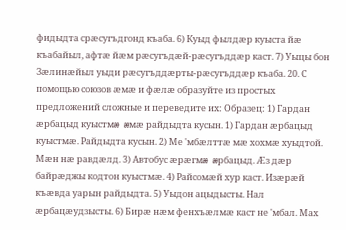фидыдта срæсугъдгонд къаба. 6) Куыд фылдæр куыста йæ къабайыл, афтæ йæм рæсугъдæй-рæсугъддæр каст. 7) Уыцы бон Зæлинæйыл уыди рæсугъддæрты-рæсугъддæр къаба. 20. С помощью союзов æмæ и фæлæ образуйте из простых предложений сложные и переведите их: Образец: 1) Гардан æрбацыд куыстмæ æмæ райдыдта кусын. 1) Гардан æрбацыд куыстмæ. Райдыдта кусын. 2) Ме 'мбæлттæ мæ хохмæ хуыдтой. Мæн нæ равдæлд. 3) Автобус æрæгмæ æрбацыд. Æз дæр байрæджы кодтон куыстмæ. 4) Райсомæй хур каст. Изæрæй къæвда уарын райдыдта. 5) Уыдон ацыдысты. Нал æрбацæудзысты. 6) Бирæ нæм фенхъæлмæ каст не 'мбал. Мах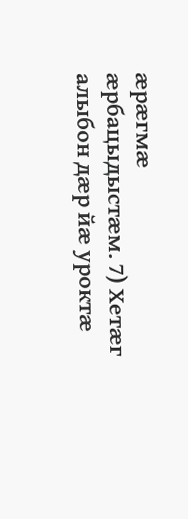æрæгмæ æрбацыдыстæм. 7) Хетæг алыбон дæр йæ уроктæ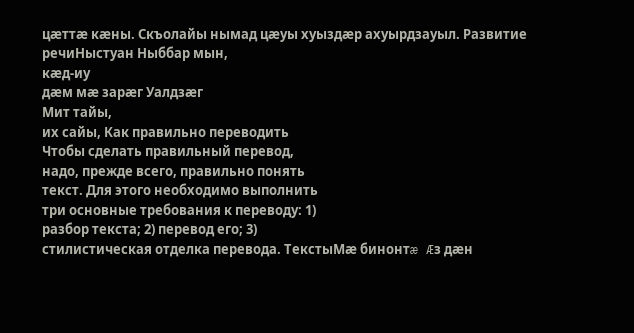цæттæ кæны. Скъолайы нымад цæуы хуыздæр ахуырдзауыл. Развитие речиНыстуан Ныббар мын,
кæд-иу
дæм мæ зарæг Уалдзæг
Мит тайы,
их сайы, Как правильно переводить
Чтобы сделать правильный перевод,
надо, прежде всего, правильно понять
текст. Для этого необходимо выполнить
три основные требования к переводу: 1)
разбор текста; 2) перевод его; 3)
стилистическая отделка перевода. ТекстыМæ бинонтæ Æз дæн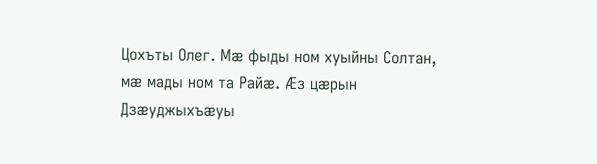Цохъты Олег. Мæ фыды ном хуыйны Солтан, мæ мады ном та Райæ. Æз цæрын Дзæуджыхъæуы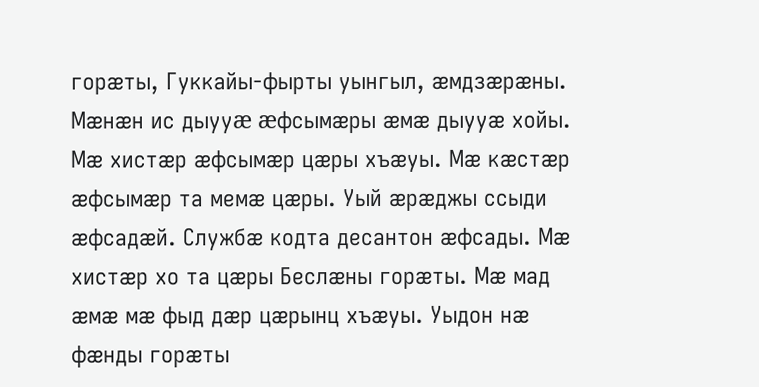горæты, Гуккайы-фырты уынгыл, æмдзæрæны. Мæнæн ис дыууæ æфсымæры æмæ дыууæ хойы. Мæ хистæр æфсымæр цæры хъæуы. Мæ кæстæр æфсымæр та мемæ цæры. Уый æрæджы ссыди æфсадæй. Службæ кодта десантон æфсады. Мæ хистæр хо та цæры Беслæны горæты. Мæ мад æмæ мæ фыд дæр цæрынц хъæуы. Уыдон нæ фæнды горæты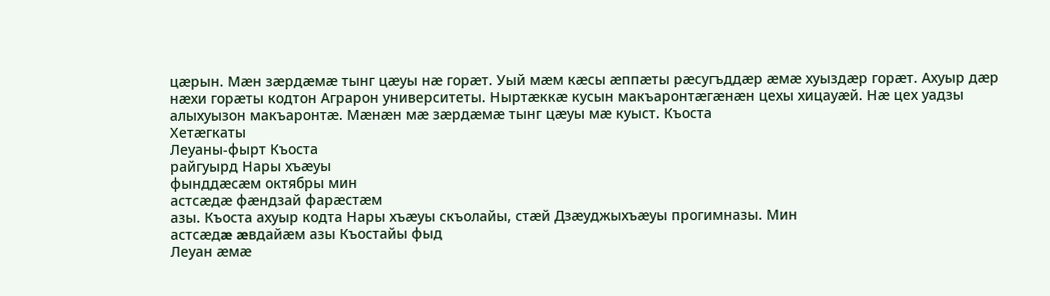цæрын. Мæн зæрдæмæ тынг цæуы нæ горæт. Уый мæм кæсы æппæты рæсугъддæр æмæ хуыздæр горæт. Ахуыр дæр нæхи горæты кодтон Аграрон университеты. Ныртæккæ кусын макъаронтæгæнæн цехы хицауæй. Нæ цех уадзы алыхуызон макъаронтæ. Мæнæн мæ зæрдæмæ тынг цæуы мæ куыст. Къоста
Хетæгкаты
Леуаны-фырт Къоста
райгуырд Нары хъæуы
фынддæсæм октябры мин
астсæдæ фæндзай фарæстæм
азы. Къоста ахуыр кодта Нары хъæуы скъолайы, стæй Дзæуджыхъæуы прогимназы. Мин
астсæдæ æвдайæм азы Къостайы фыд
Леуан æмæ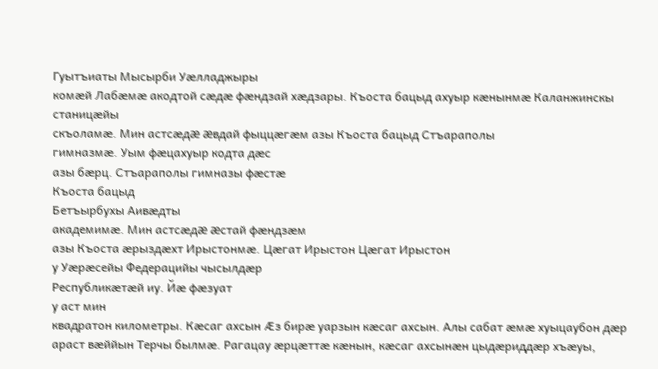Гуытъиаты Мысырби Уæлладжыры
комæй Лабæмæ акодтой сæдæ фæндзай хæдзары. Къоста бацыд ахуыр кæнынмæ Каланжинскы станицæйы
скъоламæ. Мин астсæдæ æвдай фыццæгæм азы Къоста бацыд Стъараполы
гимназмæ. Уым фæцахуыр кодта дæс
азы бæрц. Стъараполы гимназы фæстæ
Къоста бацыд
Бетъырбухы Аивæдты
академимæ. Мин астсæдæ æстай фæндзæм
азы Къоста æрыздæхт Ирыстонмæ. Цæгат Ирыстон Цæгат Ирыстон
у Уæрæсейы Федерацийы чысылдæр
Республикæтæй иу. Йæ фæзуат
у аст мин
квадратон километры. Кæсаг ахсын Æз бирæ уарзын кæсаг ахсын. Алы сабат æмæ хуыцаубон дæр араст вæййын Терчы былмæ. Рагацау æрцæттæ кæнын, кæсаг ахсынæн цыдæриддæр хъæуы,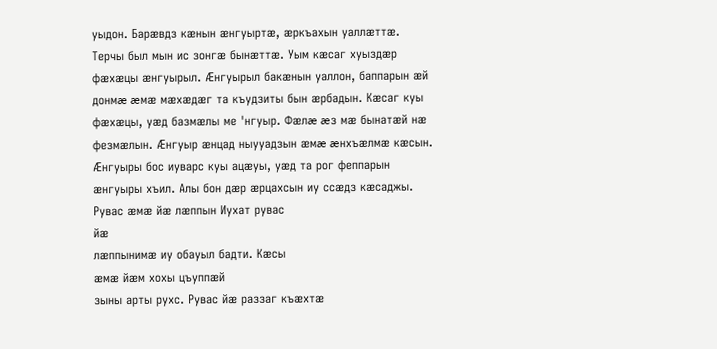уыдон. Барæвдз кæнын æнгуыртæ, æркъахын уаллæттæ. Терчы был мын ис зонгæ бынæттæ. Уым кæсаг хуыздæр фæхæцы æнгуырыл. Æнгуырыл бакæнын уаллон, баппарын æй донмæ æмæ мæхæдæг та къудзиты бын æрбадын. Кæсаг куы фæхæцы, уæд базмæлы ме 'нгуыр. Фæлæ æз мæ бынатæй нæ фезмæлын. Æнгуыр æнцад ныууадзын æмæ æнхъæлмæ кæсын. Æнгуыры бос иуварс куы ацæуы, уæд та рог феппарын æнгуыры хъил. Алы бон дæр æрцахсын иу ссæдз кæсаджы. Рувас æмæ йæ лæппын Иухат рувас
йæ
лæппынимæ иу обауыл бадти. Кæсы
æмæ йæм хохы цъуппæй
зыны арты рухс. Рувас йæ раззаг къæхтæ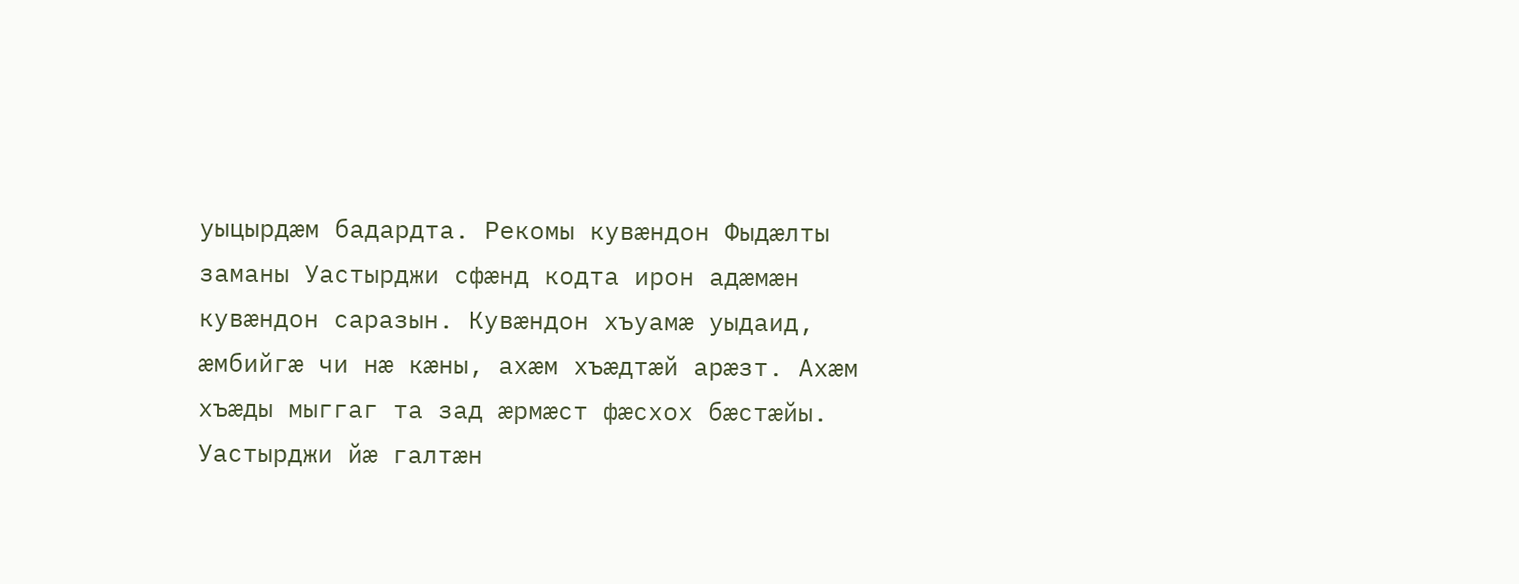уыцырдæм бадардта. Рекомы кувæндон Фыдæлты заманы Уастырджи сфæнд кодта ирон адæмæн кувæндон саразын. Кувæндон хъуамæ уыдаид, æмбийгæ чи нæ кæны, ахæм хъæдтæй арæзт. Ахæм хъæды мыггаг та зад æрмæст фæсхох бæстæйы. Уастырджи йæ галтæн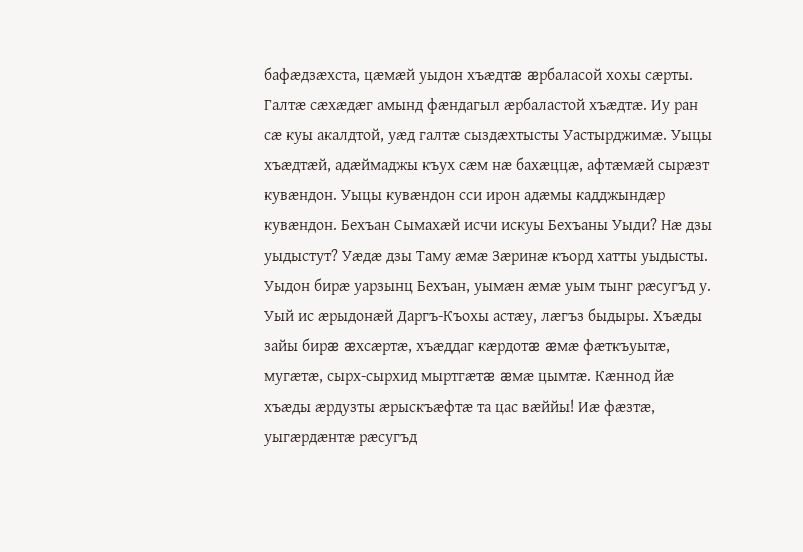бафæдзæхста, цæмæй уыдон хъæдтæ æрбаласой хохы сæрты. Галтæ сæхæдæг амынд фæндагыл æрбаластой хъæдтæ. Иу ран сæ куы акалдтой, уæд галтæ сыздæхтысты Уастырджимæ. Уыцы хъæдтæй, адæймаджы къух сæм нæ бахæццæ, афтæмæй сырæзт кувæндон. Уыцы кувæндон сси ирон адæмы кадджындæр кувæндон. Бехъан Сымахæй исчи искуы Бехъаны Уыди? Нæ дзы уыдыстут? Уæдæ дзы Таму æмæ Зæринæ къорд хатты уыдысты. Уыдон бирæ уарзынц Бехъан, уымæн æмæ уым тынг рæсугъд у. Уый ис æрыдонæй Даргъ-Къохы астæу, лæгъз быдыры. Хъæды зайы бирæ æхсæртæ, хъæддаг кæрдотæ æмæ фæткъуытæ, мугæтæ, сырх-сырхид мыртгæтæ æмæ цымтæ. Кæннод йæ хъæды æрдузты æрыскъæфтæ та цас вæййы! Иæ фæзтæ, уыгæрдæнтæ рæсугъд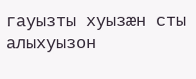гауызты хуызæн сты алыхуызон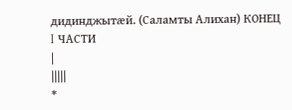дидинджытæй. (Саламты Алихан) КОНЕЦ I ЧАСТИ
|
|||||
*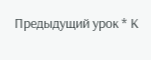Предыдущий урок * К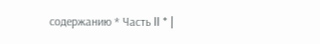содержанию * Часть II * |